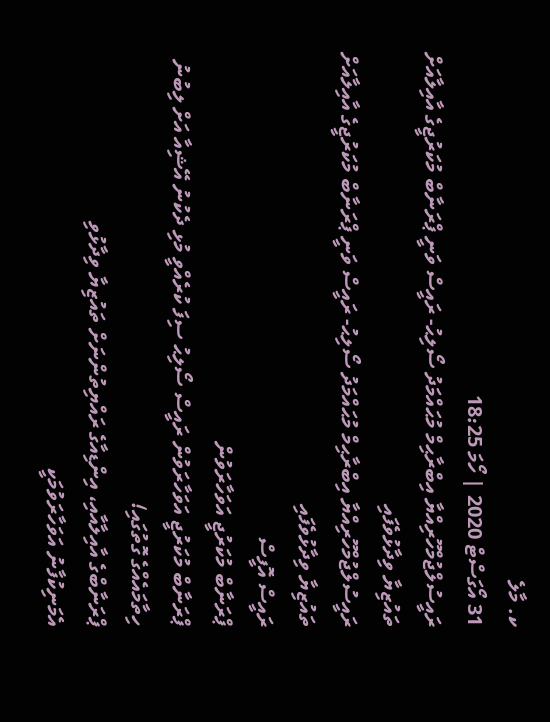ކ. މާލެ
31 އޯގަސްޓް 2020 | ހޯމަ 18:25
ރައީސުލްޖުމްހޫރިއްޔާ އިބްރާޙިމް މުޙައްމަދު ސޯލިޙު- ރައީސް ވަނީ ޕްރަނާބް މުކަރުޖީގެ އާއިލާއަށް ތައުޒިޔާ ވިދާޅުވެފައި
ރައީސުލްޖުމްހޫރިއްޔާ އިބްރާޙިމް މުޙައްމަދު ސޯލިޙު- ރައީސް ވަނީ ޕްރަނާބް މުކަރުޖީގެ އާއިލާއަށް ތައުޒިޔާ ވިދާޅުވެފައި
ރައީސް އޮފީސް
ޕްރަނާބް މުކަރުޖީ އަވަހާރަވުން
ޕްރަނާބް މުކަރުޖީ އަވަހާރަވުން ރައީސް ސޯލިޙު ސިފަ ކުރެއްވީ މުޅި ދެކުނު އޭޝިއާ އަށް ލިބުނު ހިތާމައެއްގެ ގޮތުގައި!
ޕްރަނާބްގެ އާއިލާއާއި، އިންޑިއާގެ ރައްޔިތުންނަށް ތައުޒިޔާ ވިދާޅުވި
އެމަނިކުފާނު އަވަހާރަވުމަކީ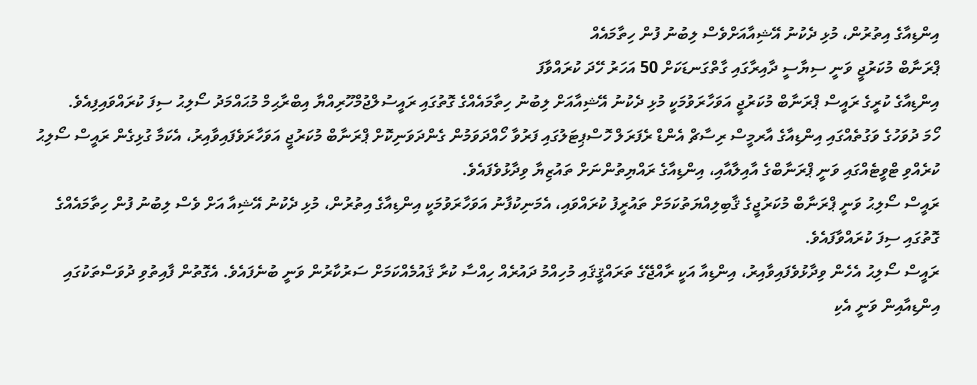އިންޑިއާގެ އިތުރުން، މުޅި ދެކުނު އޭޝިއާއަށްވެސް ލިބުނު ފުން ހިތާމައެއް
ޕްރަނާބް މުކަރުޖީ ވަނީ ސިޔާސީ ދާއިރާގައި ގާތްގަނޑަކަށް 50 އަހަރު ހޭދަ ކުރައްވާފަ
އިންޑިއާގެ ކުރީގެ ރައީސް ޕްރަނާބް މުކަރުޖީ އަވަހާރަވުމަކީ މުޅި ދެކުނު އޭޝިއާއަށް ލިބުނު ހިތާމައެއްގެ ގޮތުގައި ރައީސުލްޖުމްހޫރިއްޔާ އިބްރާޙިމް މުޙައްމަދު ސޯލިޙު ސިފަ ކުރައްވައިފިއެވެ.
ހޯމަ ދުވަހުގެ ވަގުތެއްގައި އިންޑިއާގެ އާރމީސް ރިސާޗް އެންޑް ރެފަރަލް ހޮސްޕިޓަލުގައި ފަރުވާ ހޯއްދަވަމުން ގެންދަވަނިކޮށް ޕްރަނާބް މުކަރުޖީ އަވަހާރަވެފައިވާއިރު، އެކަމާ ގުޅިގެން ރައީސް ސޯލިޙު ކުރެއްވި ޓްވީޓެއްގައި ވަނީ ޕްރަނާބްގެ އާއިލާއާއި، އިންޑިއާގެ ރައްޔިތުންނަށް ތައުޒިޔާ ވިދާޅުވެފައެވެ.
ރައީސް ސޯލިޙު ވަނީ ޕްރަނާބް މުކަރުޖީގެ ޤާބިލިއްޔަތުކަމަށް ތައުރީފު ކުރައްވައި، އެމަނިކުފާނު އަވަހާރަވުމަކީ އިންޑިއާގެ އިތުރުން، މުޅި ދެކުނު އޭޝިއާ އަށް ވެސް ލިބުނު ފުން ހިތާމައެއްގެ ގޮތުގައި ސިފަ ކުރައްވާފައެވެ.
ރައީސް ސޯލިޙު އެހެން ވިދާޅުވެފައިވާއިރު، އިންޑިއާ އަކީ ރާއްޖޭގެ ތަރައްޤީޤައި މުހިއްމު ދައުރެއް ހިއްސާ ކުރާ ޤައުމެއްކަމަށް ސަރުކާރުން ވަނީ ބުނެފައެވެ. އެގޮތުން ފާއިތުވި ދުވަސްތަކުގައި އިންޑިއާއިން ވަނީ އެކި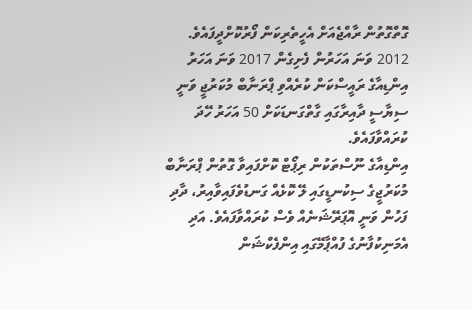ގޮތްގޮތުން ރާއްޖެއަށް އެހީތެރިކަން ފޯރުކޮށްދީފައެވެ.
2012 ވަނަ އަހަރުން ފެށިގެން 2017 ވަނަ އަހަރު އިންޑިއާގެ ރައީސްކަން ކުރެއްވި ޕްރަނާބް މުކަރުޖީ ވަނީ ސިޔާސީ ދާއިރާގައި ގާތްގަނޑަކަށް 50 އަހަރު ހޭދަ ކުރައްވާފައެވެ.
އިންޑިއާގެ ނޫސްތަކުން ރިޕޯޓް ކޮށްފައިވާ ގޮތުން ޕްރަނާބް މުކަރުޖީގެ ސިކުނޑީގައި ލޭ ކޮޅެއް ގަނޑުވެފައިވާއިރު، ދާދި ފަހުން ވަނީ އޮޕަރޭޝަނެއް ވެސް ކުރައްވާފައެވެ. އަދި އެމަނިކުފާނުގެ ފުއްޕާމޭގައި އިންފެކްޝަން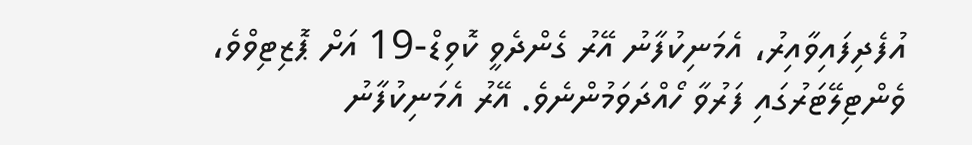އުފެދިފައިވާއިރު، އެމަނިކުފާނު އޭރު ގެންދެވީ ކޮވިޑް-19 އަށް ޕޮޒިޓިވްވެ، ވެންޓިލޭޓަރުގައި ފަރުވާ ހޯއްދަވަމުންނެވެ. އޭރު އެމަނިކުފާނު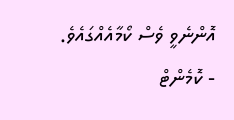އޮންނެވީ ވެސް ކޯމާއެއްގައެވެ.
- ކޮމެންޓް